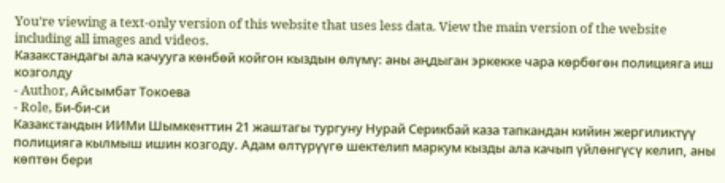You’re viewing a text-only version of this website that uses less data. View the main version of the website including all images and videos.
Казакстандагы ала качууга көнбөй койгон кыздын өлүмү: аны аңдыган эркекке чара көрбөгөн полицияга иш козголду
- Author, Айсымбат Токоева
- Role, Би-би-си
Казакстандын ИИМи Шымкенттин 21 жаштагы тургуну Нурай Серикбай каза тапкандан кийин жергиликтүү полицияга кылмыш ишин козгоду. Адам өлтүрүүгө шектелип маркум кызды ала качып үйлөнгүсү келип, аны көптөн бери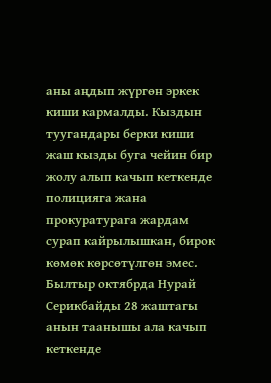аны аңдып жүргөн эркек киши кармалды. Кыздын туугандары берки киши жаш кызды буга чейин бир жолу алып качып кеткенде полицияга жана прокуратурага жардам сурап кайрылышкан, бирок көмөк көрсөтүлгөн эмес.
Былтыр октябрда Нурай Серикбайды 28 жаштагы анын таанышы ала качып кеткенде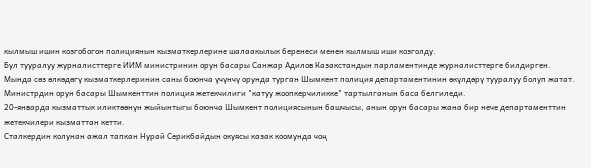кылмыш ишин козгобогон полициянын кызматкерлерине шалаакылык беренеси менен кылмыш иши козголду.
Бул тууралуу журналисттерге ИИМ министринин орун басары Санжар Адилов Казакстандын парламентинде журналисттерге билдирген. Мында сөз өлкөдөгү кызматкерлеринин саны боюнча үчүнчү орунда турган Шымкент полиция департаментинин өкүлдөрү тууралуу болуп жатат. Министрдин орун басары Шымкенттин полиция жетекчилиги "катуу жоопкерчиликке" тартылганын баса белгиледи.
20-январда кызматтык иликтөөнүн жыйынтыгы боюнча Шымкент полициясынын башчысы, анын орун басары жана бир нече департаменттин жетекчилери кызматтан кетти.
Сталкердин колунан ажал тапкан Нурай Серикбайдын окуясы казак коомунда чоң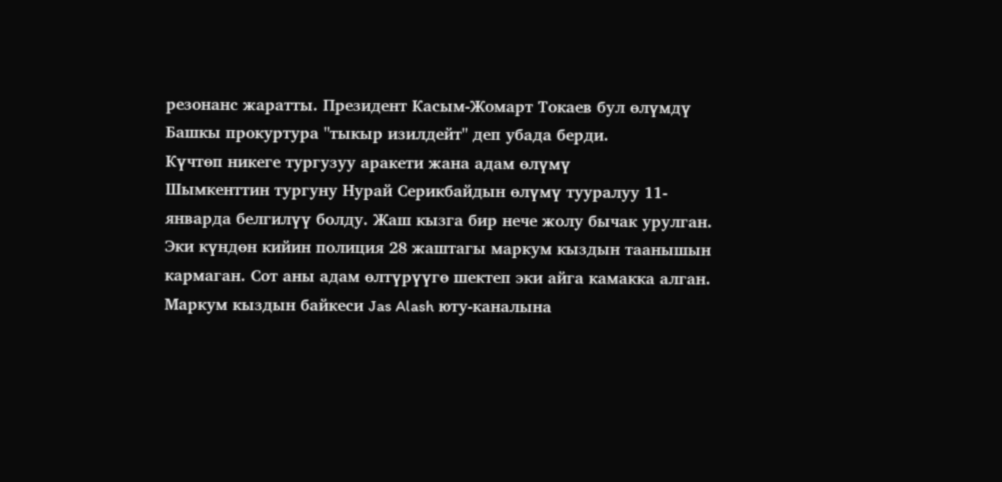резонанс жаратты. Президент Касым-Жомарт Токаев бул өлүмдү Башкы прокуртура "тыкыр изилдейт" деп убада берди.
Күчтөп никеге тургузуу аракети жана адам өлүмү
Шымкенттин тургуну Нурай Серикбайдын өлүмү тууралуу 11-январда белгилүү болду. Жаш кызга бир нече жолу бычак урулган. Эки күндөн кийин полиция 28 жаштагы маркум кыздын таанышын кармаган. Сот аны адам өлтүрүүгө шектеп эки айга камакка алган.
Маркум кыздын байкеси Jas Alash юту-каналына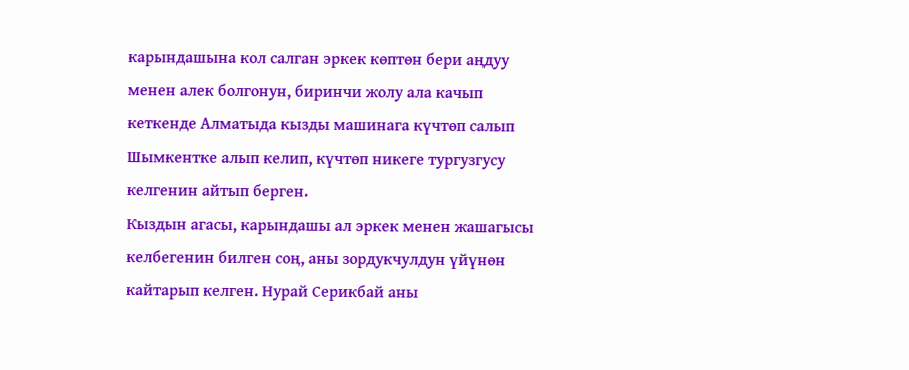карындашына кол салган эркек көптөн бери аңдуу менен алек болгонун, биринчи жолу ала качып кеткенде Алматыда кызды машинага күчтөп салып Шымкентке алып келип, күчтөп никеге тургузгусу келгенин айтып берген.
Кыздын агасы, карындашы ал эркек менен жашагысы келбегенин билген соң, аны зордукчулдун үйүнөн кайтарып келген. Нурай Серикбай аны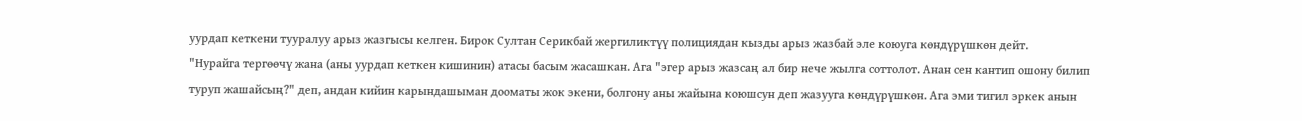уурдап кеткени тууралуу арыз жазгысы келген. Бирок Султан Серикбай жергиликтүү полициядан кызды арыз жазбай эле коюуга көндүрүшкөн дейт.
"Нурайга тергөөчү жана (аны уурдап кеткен кишинин) атасы басым жасашкан. Ага "эгер арыз жазсаң ал бир нече жылга соттолот. Анан сен кантип ошону билип туруп жашайсың?" деп, андан кийин карындашыман дооматы жок экени, болгону аны жайына коюшсун деп жазууга көндүрүшкөн. Ага эми тигил эркек анын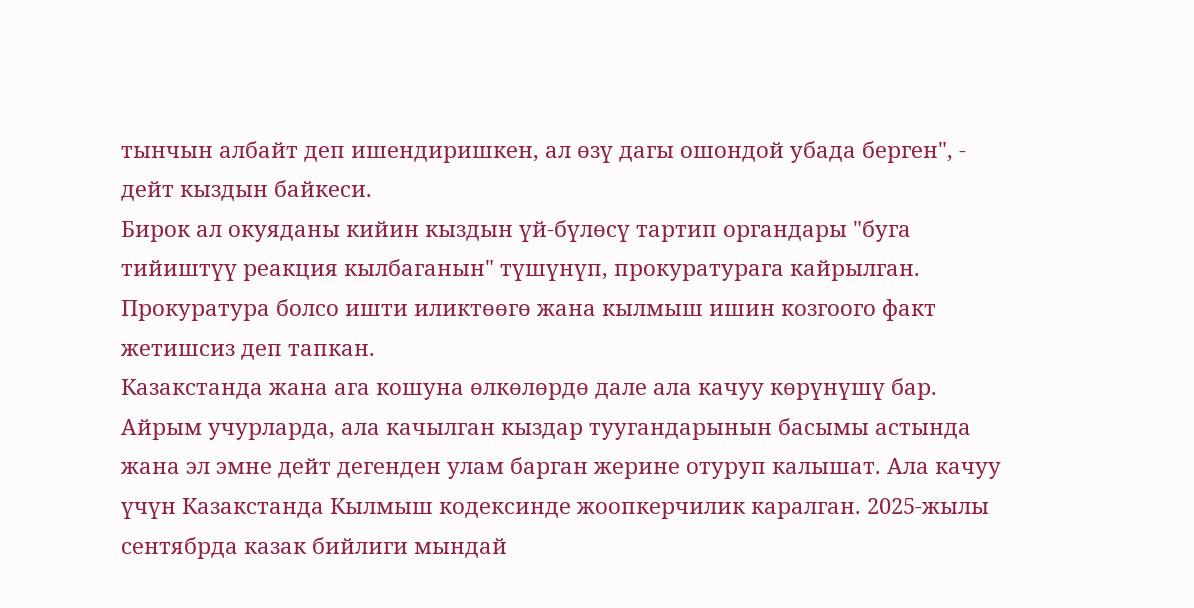тынчын албайт деп ишендиришкен, ал өзү дагы ошондой убада берген", - дейт кыздын байкеси.
Бирок ал окуяданы кийин кыздын үй-бүлөсү тартип органдары "буга тийиштүү реакция кылбаганын" түшүнүп, прокуратурага кайрылган. Прокуратура болсо ишти иликтөөгө жана кылмыш ишин козгоого факт жетишсиз деп тапкан.
Казакстанда жана ага кошуна өлкөлөрдө дале ала качуу көрүнүшү бар. Айрым учурларда, ала качылган кыздар туугандарынын басымы астында жана эл эмне дейт дегенден улам барган жерине отуруп калышат. Ала качуу үчүн Казакстанда Кылмыш кодексинде жоопкерчилик каралган. 2025-жылы сентябрда казак бийлиги мындай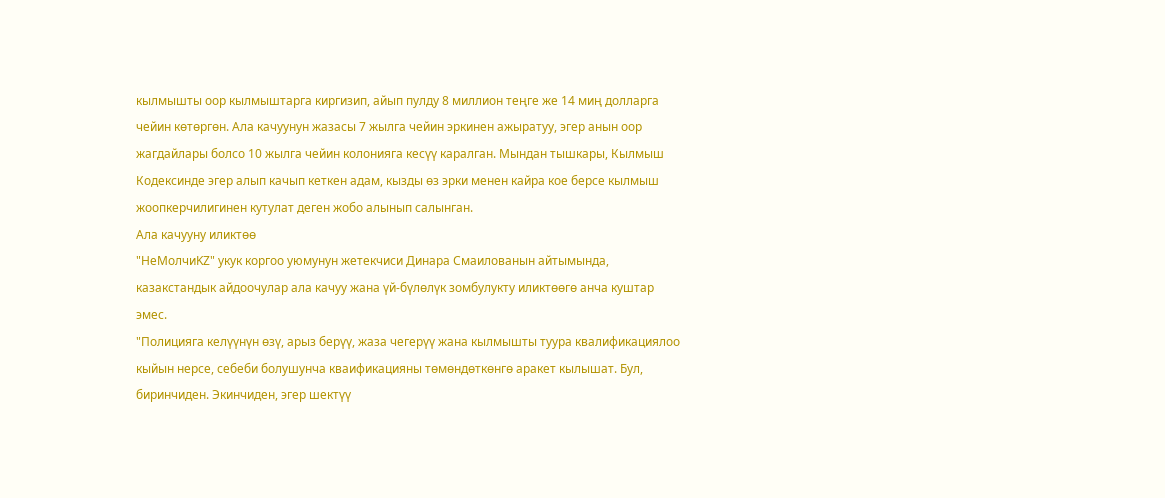кылмышты оор кылмыштарга киргизип, айып пулду 8 миллион теңге же 14 миң долларга чейин көтөргөн. Ала качуунун жазасы 7 жылга чейин эркинен ажыратуу, эгер анын оор жагдайлары болсо 10 жылга чейин колонияга кесүү каралган. Мындан тышкары, Кылмыш Кодексинде эгер алып качып кеткен адам, кызды өз эрки менен кайра кое берсе кылмыш жоопкерчилигинен кутулат деген жобо алынып салынган.
Ала качууну иликтөө
"НеМолчиKZ" укук коргоо уюмунун жетекчиси Динара Смаилованын айтымында, казакстандык айдоочулар ала качуу жана үй-бүлөлүк зомбулукту иликтөөгө анча куштар эмес.
"Полицияга келүүнүн өзү, арыз берүү, жаза чегерүү жана кылмышты туура квалификациялоо кыйын нерсе, себеби болушунча кваификацияны төмөндөткөнгө аракет кылышат. Бул, биринчиден. Экинчиден, эгер шектүү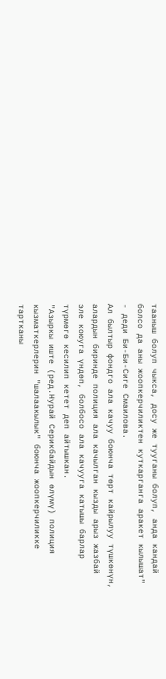тааныш болуп чыкса, досу же тууганы болуп, анда кандай болсо да аны жоопкерчиликтен куткарганга аракет кылышат" - деди Би-Би-Сиге Смаилова.
Ал былтыр фондго ала качуу боюнча төрт кайрылуу түшкөнүн, алардын биринде полиция ала качылган кызды арыз жазбай эле коюуга үндөп, болбосо ала качууга катышы барлар түрмөгө кесилип кетет деп айтышкан.
"Азыркы иште (ред.Нурай Серикбайдын өлүмү) полиция кызматкерлерин "шалаакылык" боюнча жоопкерчиликке тартканы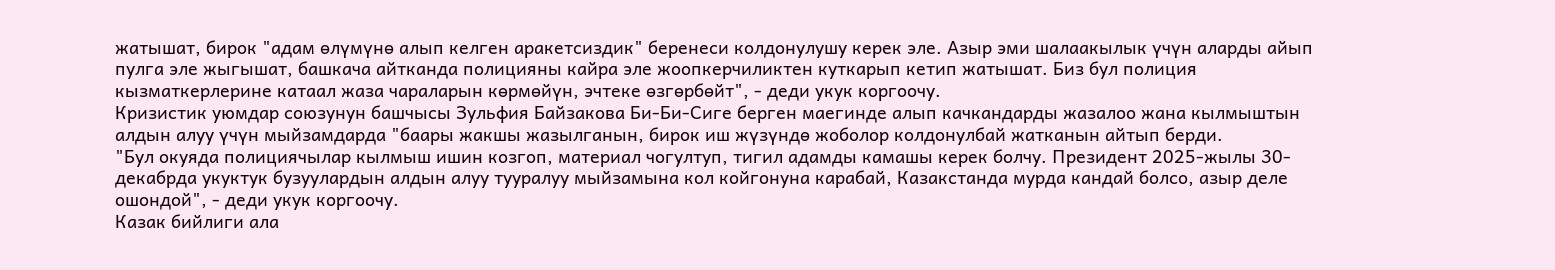жатышат, бирок "адам өлүмүнө алып келген аракетсиздик" беренеси колдонулушу керек эле. Азыр эми шалаакылык үчүн аларды айып пулга эле жыгышат, башкача айтканда полицияны кайра эле жоопкерчиликтен куткарып кетип жатышат. Биз бул полиция кызматкерлерине катаал жаза чараларын көрмөйүн, эчтеке өзгөрбөйт", - деди укук коргоочу.
Кризистик уюмдар союзунун башчысы Зульфия Байзакова Би-Би-Сиге берген маегинде алып качкандарды жазалоо жана кылмыштын алдын алуу үчүн мыйзамдарда "баары жакшы жазылганын, бирок иш жүзүндө жоболор колдонулбай жатканын айтып берди.
"Бул окуяда полициячылар кылмыш ишин козгоп, материал чогултуп, тигил адамды камашы керек болчу. Президент 2025-жылы 30-декабрда укуктук бузуулардын алдын алуу тууралуу мыйзамына кол койгонуна карабай, Казакстанда мурда кандай болсо, азыр деле ошондой", - деди укук коргоочу.
Казак бийлиги ала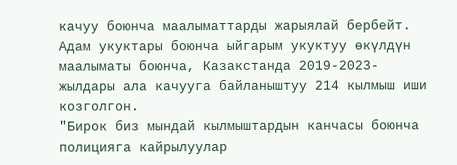качуу боюнча маалыматтарды жарыялай бербейт. Адам укуктары боюнча ыйгарым укуктуу өкүлдүн маалыматы боюнча, Казакстанда 2019-2023-жылдары ала качууга байланыштуу 214 кылмыш иши козголгон.
"Бирок биз мындай кылмыштардын канчасы боюнча полицияга кайрылуулар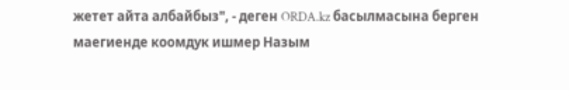жетет айта албайбыз", - деген ORDA.kz басылмасына берген маегиенде коомдук ишмер Назым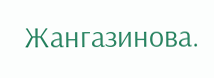Жангазинова.